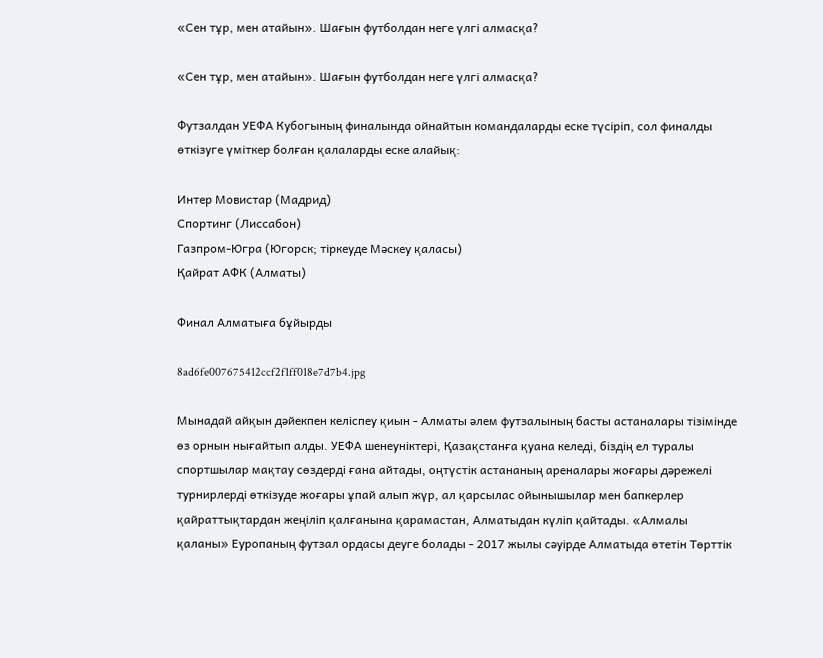«Сен тұр, мен атайын». Шағын футболдан неге үлгі алмасқа?

«Сен тұр, мен атайын». Шағын футболдан неге үлгі алмасқа?

Футзалдан УЕФА Кубогының финалында ойнайтын командаларды еске түсіріп, сол финалды өткізуге үміткер болған қалаларды еске алайық:

Интер Мовистар (Мадрид)
Спортинг (Лиссабон)
Газпром-Югра (Югорск; тіркеуде Мәскеу қаласы)
Қайрат АФК (Алматы)

Финал Алматыға бұйырды

8ad6fe007675412ccf2f1ff018e7d7b4.jpg

Мынадай айқын дәйекпен келіспеу қиын - Алматы әлем футзалының басты астаналары тізімінде өз орнын нығайтып алды. УЕФА шенеуніктері, Қазақстанға қуана келеді, біздің ел туралы спортшылар мақтау сөздерді ғана айтады, оңтүстік астананың ареналары жоғары дәрежелі турнирлерді өткізуде жоғары ұпай алып жүр, ал қарсылас ойынышылар мен бапкерлер қайраттықтардан жеңіліп қалғанына қарамастан, Алматыдан күліп қайтады. «Алмалы қаланы» Еуропаның футзал ордасы деуге болады - 2017 жылы сәуірде Алматыда өтетін Төрттік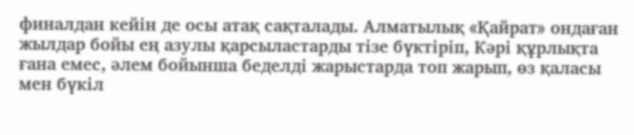финалдан кейін де осы атақ сақталады. Алматылық «Қайрат» ондаған жылдар бойы ең азулы қарсыластарды тізе бүктіріп, Кәрі құрлықта ғана емес, әлем бойынша беделді жарыстарда топ жарып, өз қаласы мен бүкіл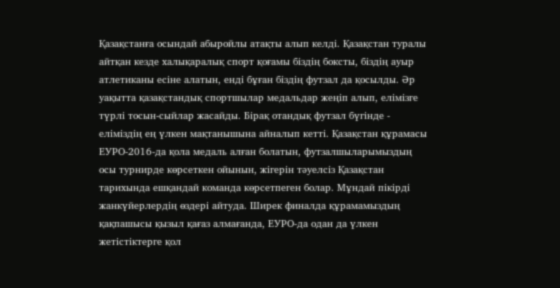Қазақстанға осындай абыройлы атақты алып келді. Қазақстан туралы айтқан кезде халықаралық спорт қоғамы біздің боксты, біздің ауыр атлетиканы есіне алатын, енді бұған біздің футзал да қосылды. Әр уақытта қазақстандық спортшылар медальдар жеңіп алып, елімізге түрлі тосын-сыйлар жасайды. Бірақ отандық футзал бүгінде - еліміздің ең үлкен мақтанышына айналып кетті. Қазақстан құрамасы ЕУРО-2016-да қола медаль алған болатын, футзалшыларымыздың осы турнирде көрсеткен ойынын, жігерін тәуелсіз Қазақстан тарихында ешқандай команда көрсетпеген болар. Мұндай пікірді жанкүйерлердің өздері айтуда. Ширек финалда құрамамыздың қақпашысы қызыл қағаз алмағанда, ЕУРО-да одан да үлкен жетістіктерге қол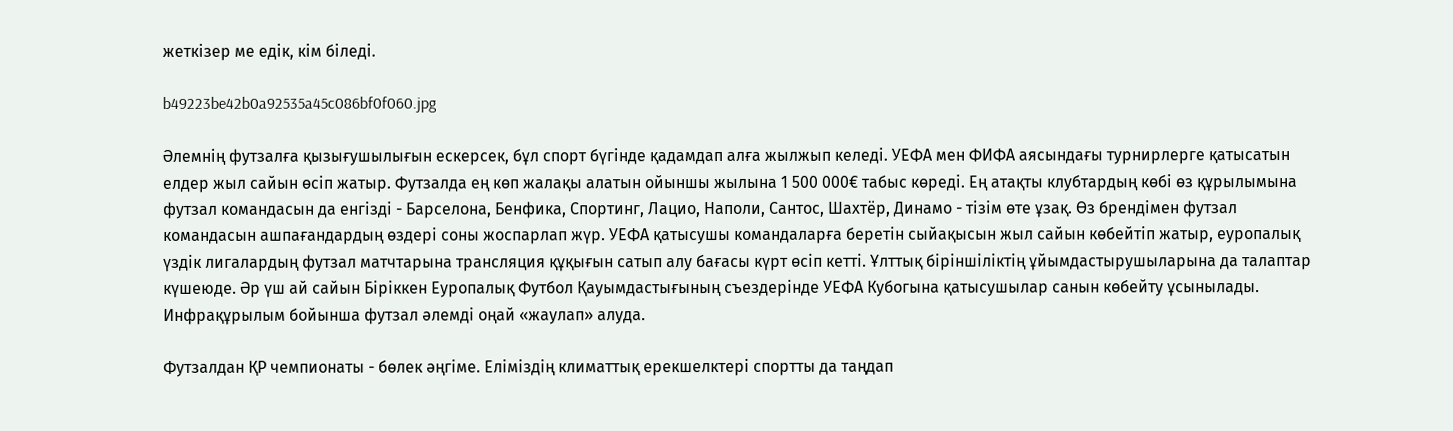жеткізер ме едік, кім біледі.

b49223be42b0a92535a45c086bf0f060.jpg

Әлемнің футзалға қызығушылығын ескерсек, бұл спорт бүгінде қадамдап алға жылжып келеді. УЕФА мен ФИФА аясындағы турнирлерге қатысатын елдер жыл сайын өсіп жатыр. Футзалда ең көп жалақы алатын ойыншы жылына 1 500 000€ табыс көреді. Ең атақты клубтардың көбі өз құрылымына футзал командасын да енгізді - Барселона, Бенфика, Спортинг, Лацио, Наполи, Сантос, Шахтёр, Динамо - тізім өте ұзақ. Өз брендімен футзал командасын ашпағандардың өздері соны жоспарлап жүр. УЕФА қатысушы командаларға беретін сыйақысын жыл сайын көбейтіп жатыр, еуропалық үздік лигалардың футзал матчтарына трансляция құқығын сатып алу бағасы күрт өсіп кетті. Ұлттық біріншіліктің ұйымдастырушыларына да талаптар күшеюде. Әр үш ай сайын Біріккен Еуропалық Футбол Қауымдастығының съездерінде УЕФА Кубогына қатысушылар санын көбейту ұсынылады. Инфрақұрылым бойынша футзал әлемді оңай «жаулап» алуда.

Футзалдан ҚР чемпионаты - бөлек әңгіме. Еліміздің климаттық ерекшелктері спортты да таңдап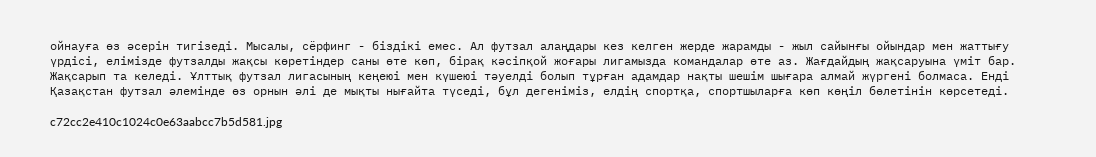ойнауға өз әсерін тигізеді. Мысалы, сёрфинг - біздікі емес. Ал футзал алаңдары кез келген жерде жарамды - жыл сайынғы ойындар мен жаттығу үрдісі, елімізде футзалды жақсы көретіндер саны өте көп, бірақ кәсіпқой жоғары лигамызда командалар өте аз. Жағдайдың жақсаруына үміт бар. Жақсарып та келеді. Ұлттық футзал лигасының кеңеюі мен күшеюі тәуелді болып тұрған адамдар нақты шешім шығара алмай жүргені болмаса. Енді Қазақстан футзал әлемінде өз орнын әлі де мықты нығайта түседі, бұл дегеніміз, елдің спортқа, спортшыларға көп көңіл бөлетінін көрсетеді.

c72cc2e410c1024c0e63aabcc7b5d581.jpg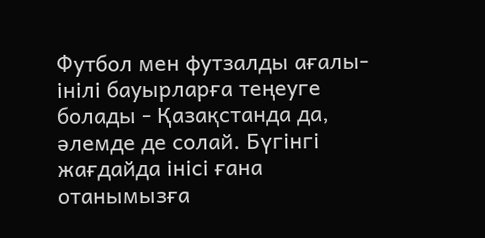Футбол мен футзалды ағалы-інілі бауырларға теңеуге болады - Қазақстанда да, әлемде де солай. Бүгінгі жағдайда інісі ғана отанымызға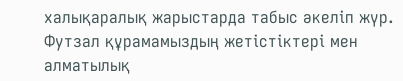халықаралық жарыстарда табыс әкеліп жүр. Футзал құрамамыздың жетістіктері мен алматылық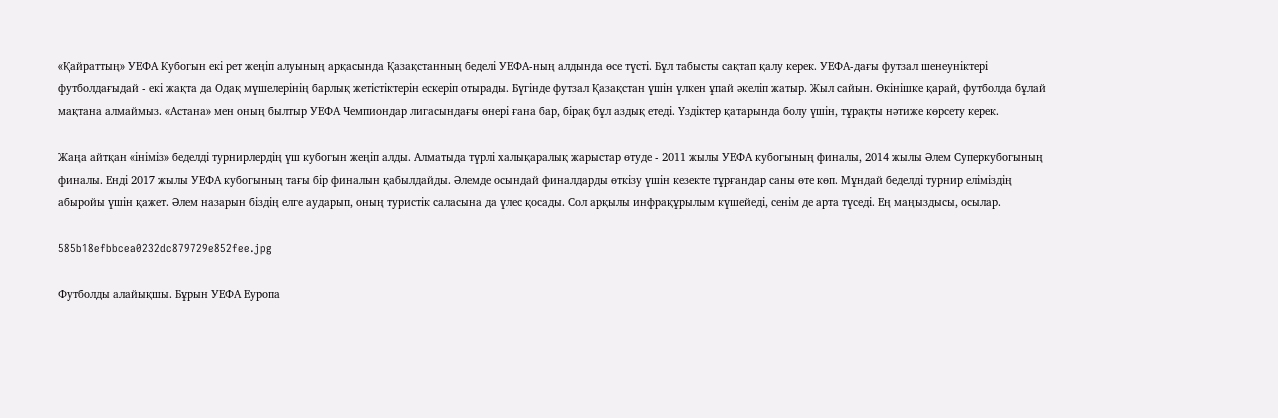«Қайраттың» УЕФА Кубогын екі рет жеңіп алуының арқасында Қазақстанның беделі УЕФА-ның алдында өсе түсті. Бұл табысты сақтап қалу керек. УЕФА-дағы футзал шенеуніктері футболдағыдай - екі жақта да Одақ мүшелерінің барлық жетістіктерін ескеріп отырады. Бүгінде футзал Қазақстан үшін үлкен ұпай әкеліп жатыр. Жыл сайын. Өкінішке қарай, футболда бұлай мақтана алмаймыз. «Астана» мен оның былтыр УЕФА Чемпиондар лигасындағы өнері ғана бар, бірақ бұл аздық етеді. Үздіктер қатарында болу үшін, тұрақты нәтиже көрсету керек.

Жаңа айтқан «ініміз» беделді турнирлердің үш кубогын жеңіп алды. Алматыда түрлі халықаралық жарыстар өтуде - 2011 жылы УЕФА кубогының финалы, 2014 жылы Әлем Суперкубогының финалы. Енді 2017 жылы УЕФА кубогының тағы бір финалын қабылдайды. Әлемде осындай финалдарды өткізу үшін кезекте тұрғандар саны өте көп. Мұндай беделді турнир еліміздің абыройы үшін қажет. Әлем назарын біздің елге аударып, оның туристік саласына да үлес қосады. Сол арқылы инфрақұрылым күшейеді, сенім де арта түседі. Ең маңыздысы, осылар.

585b18efbbcea0232dc879729e852fee.jpg

Футболды алайықшы. Бұрын УЕФА Еуропа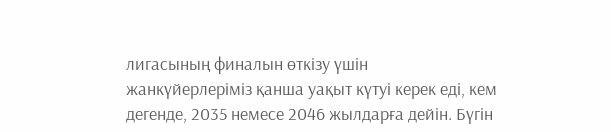лигасының финалын өткізу үшін жанкүйерлеріміз қанша уақыт күтуі керек еді, кем дегенде, 2035 немесе 2046 жылдарға дейін. Бүгін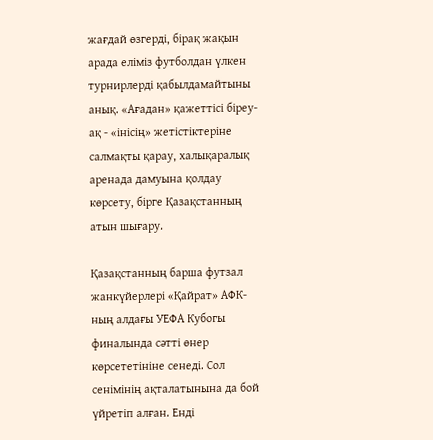жағдай өзгерді, бірақ жақын арада еліміз футболдан үлкен турнирлерді қабылдамайтыны анық. «Ағадан» қажеттісі біреу-ақ - «інісің» жетістіктеріне салмақты қарау, халықаралық аренада дамуына қолдау көрсету, бірге Қазақстанның атын шығару.

Қазақстанның барша футзал жанкүйерлері «Қайрат» АФК-ның алдағы УЕФА Кубогы финалында сәтті өнер көрсететініне сенеді. Сол сенімінің ақталатынына да бой үйретіп алған. Енді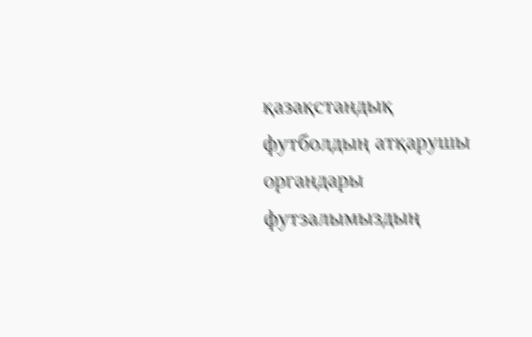қазақстандық футболдың атқарушы органдары футзалымыздың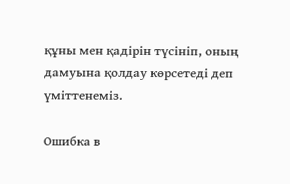құны мен қадірін түсініп, оның дамуына қолдау көрсетеді деп үміттенеміз.

Ошибка в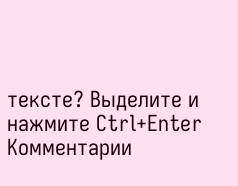тексте? Выделите и нажмите Ctrl+Enter
Комментарии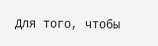Для того, чтобы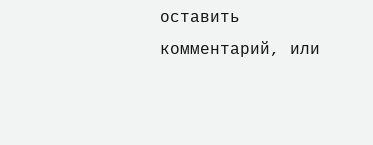оставить комментарий, или